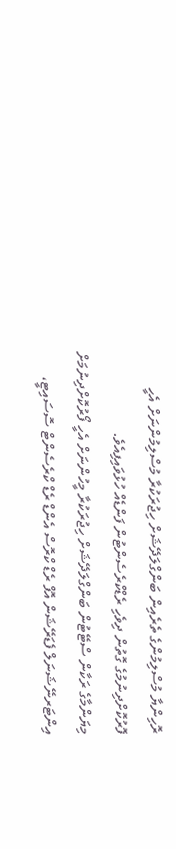ރޮހިންޔާ މުސްލިމުންގެ ތެރެއިން ބަންގްލަދޭޝަށް ހިޖުރަކުރާ މުސްލިމުންނަށް އެހީ ފޮރުކޮށްދިނުމުގެ ގޮތުން ދިވެހި ރެޑްކްރެސެންޓުން ފަންޑެއް ހުޅުވައިފިއެވެ.
މިޔަންމާގެ ރަކާން ސްޓޭޓުން ބަންގްލަދޭޝަށް ހިޖުރަކުރާ މީހުންނަށް އެހީ ފޯރުކޮށްދިނުމަށް އިންޓަރނޭޝަނަލް ފެޑަރޭޝަން އޮފް ރެޑް ކްރޮސް އެންޑް ރެޑް ކްރެސެންޓް ސޮސައިޓީ،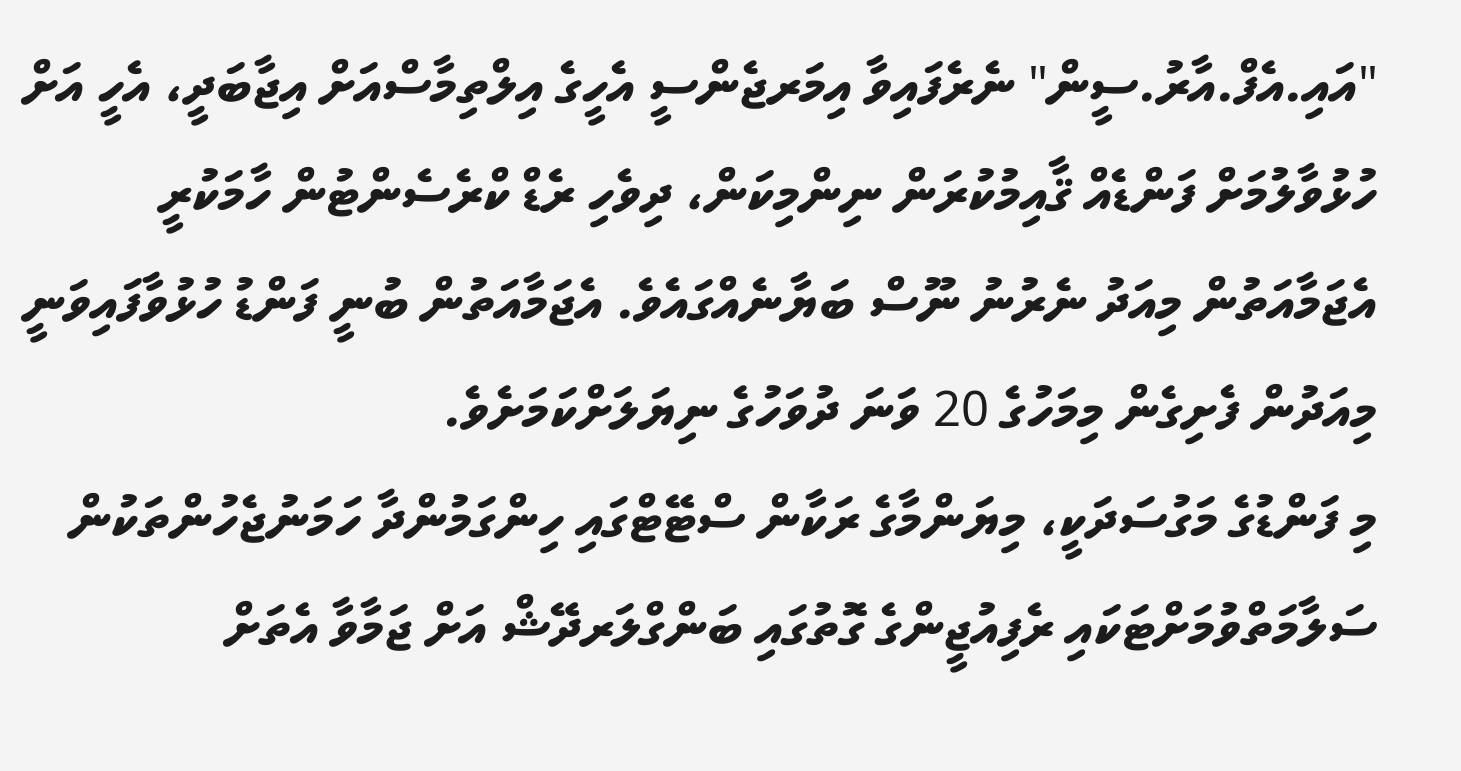"އައި.އެފް.އާރު.ސީން" ނެރެފައިވާ އިމަރޖެންސީ އެހީގެ އިލްތިމާސްއަށް އިޖާބަދީ، އެހީ އަށް ހުޅުވާލުމަށް ފަންޑެއް ޤާއިމުކުރަން ނިންމިކަން، ދިވެހި ރެޑް ކްރެސެންޓުން ހާމަކުރީ އެޖަމާއަތުން މިއަދު ނެރުނު ނޫސް ބަޔާނެއްގައެވެ. އެޖަމާއަތުން ބުނީ ފަންޑު ހުޅުވާފައިވަނީ މިއަދުން ފެށިގެން މިމަހުގެ 20 ވަނަ ދުވަހުގެ ނިޔަލަށްކަމަށެވެ.
މި ފަންޑުގެ މަގުސަދަކީ، މިޔަންމާގެ ރަކާން ސްޓޭޓްގައި ހިންގަމުންދާ ހަމަނުޖެހުންތަކުން ސަލާމަތްވުމަށްޓަކައި ރެފިއުޖީންގެ ގޮތުގައި ބަންގްލަރދޭޝް އަށް ޖަމާވާ އެތަށް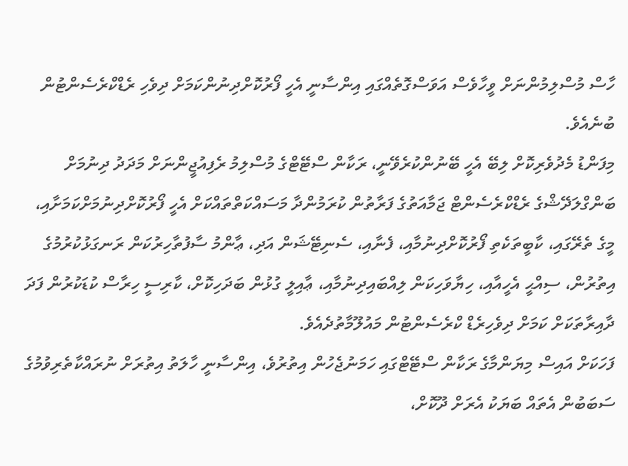ހާސް މުސްލިމުންނަށް ވީހާވެސް އަވަސްގޮތެއްގައި އިންސާނީ އެހީ ފޯރުކޮށްދިނުންކަމަށް ދިވެހި ރެޑްކްރެސެންޓުން ބުނެއެވެ.
މިފަންޑު މެދުވެރިކޮށް ލިބޭ އެހީ ބޭނުންކުރެވޭނީ، ރަކާން ސްޓޭޓްގެ މުސްލިމު ރެފިއުޖީންނަށް މަދަދު ދިނުމަށް ބަންގްލަދޭޝްގެ ރެޑްކްރެސެންޓް ޖަމާއަތުގެ ފަރާތުން ކުރަމުންދާ މަސައްކަތްތައްކަށް އެހީ ފޯރުކޮށްދިނުމަށްކަމަށާއި، މީގެ ތެރޭގައި، ކާބީތަކެތި ފޯރުކޮށްދިނުމާއި، ފެނާއި، ސެނިޓޭޝަން އަދި، ޢާންމު ސާފުތާހިރުކަން ރަނގަޅުކުރުމުގެ އިތުރުން، ސިއްޙީ އެހީއާއި، ހިޔާވަހިކަން ލިއްބައިދިނުމާއި، ޢާއިލީ ގުޅުން ބަދަހިކޮށް، ކާރިސީ ހިރާސް ކުޑަކުރުން ފަދަ ދާއިރާތަކަށް ކަމަށް ދިވެހިރެޑް ކްރެސެންޓުން މައުލޫމާތުދެއެވެ.
ފަހަކަށް އައިސް މިޔަންމާގެ ރަކާން ސްޓޭޓްގައި ހަމަނުޖެހުން އިތުރުވެ، އިންސާނީ ހާލަތު އިތުރަށް ނުރައްކާތެރިވުމުގެ ސަބަބުން އެތައް ބަޔަކު އެރަށް ދޫކޮށް،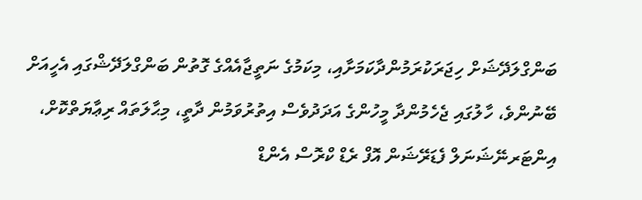ބަންގްލަދޭޝަށް ހިޖަރަކުރަމުންދާކަމަށާއި، މިކަމުގެ ނަތީޖާއެއްގެ ގޮތުން ބަންގްލަދޭޝްގައި އެހީއަށް ބޭނުންވެ، ހާލުގައި ޖެހެމުންދާ މީހުންގެ އަދަދުވެސް އިތުރުވަމުން ދާތީ، މިޙާލަތައް ރިޢާޔަތްކޮށް، އިންޓަރނޭޝަނަލް ފެޑަރޭޝަން އޮފް ރެޑް ކްރޮސް އެންޑް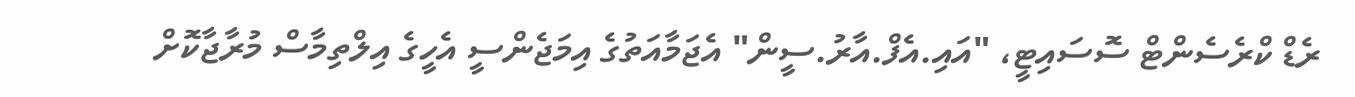ރެޑް ކްރެސެންޓް ސޮސައިޓީ، "އައި.އެފް.އާރު.ސީން" އެޖަމާއަތުގެ އިމަޖެންސީ އެހީގެ އިލްތިމާސް މުރާޖާކޮށް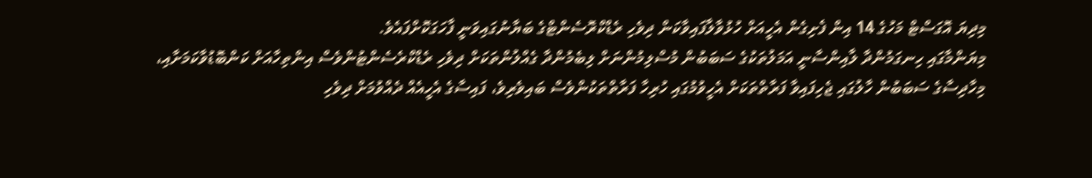މިދިޔަ އޮގަސްޓް މަހުގެ 14 އިން ފެށިގެން އެހީއަށް ހުޅުވާލާފައިވާކަން ދިވެހި ރެޑްކްރޮސެންޓްގެ ބަޔާނުގައިވަނީ ފާހަގަކޮށްފައެވެ.
މިޔަންމާގައި ހިނގަމުންދާ ލާއިންސާނީ އަމަލުތަކުގެ ސަބަބުން މުސްލިމުންނަށް ލިބެމުންދާ ގެއްލުންތަކަށް ދިވެހި ރެޑްކްރެސެންޓުންވެސް އިންތިހާއަށް ކަންބޮޑުވާކަމަށާއި، މިހާދިސާގެ ސަބަބުން ހާލުގައި ޖެހިފައިވާ ފަރާތްތަކަށް އެހީވުމުގައި ހުރިހާ ފަރާތްތަކުންވެސް ބައިވެރިވެ، ފައިސާގެ އެހީއެއް ދެއްވުމަށް ދިވެހި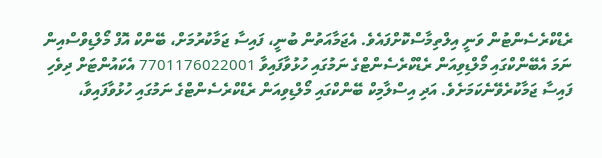ރެޑްކްރެސެންޓުން ވަނީ އިލްތިމާސްކޮށްފައެވެ. އެޖަމާއަތުން ބުނީ، ފައިސާ ޖަމާކުރުމަށް، ބޭންކް އޮފް މޯލްޑިވްސްއިން ނަމަ އެބޭންކްގައި މޯލްޑިވިއަން ރެޑްކްރެސެންޓްގެ ނަމުގައި ހުޅުވާފައިވާ 7701176022001 އެކައުންޓަށް ދިވެހި ފައިސާ ޖަމާކުރެވޭނެކަމަށެވެ. އަދި އިސްލާމިކް ބޭންކްގައި މޯލްޑިވިއަން ރެޑްކްރެސެންޓްގެ ނަމުގައި ހުޅުވާފައިވާ،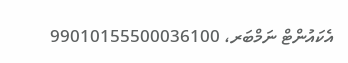އެކައުންޓް ނަމްބަރ، 99010155500036100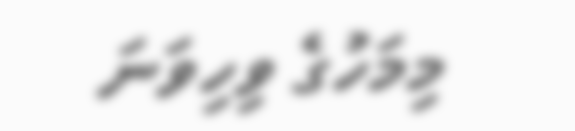މިމަހުގެ ވިހިވަނަ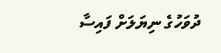ދުވަހުގެ ނިޔަލަށް ފައިސާ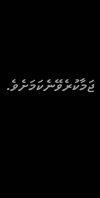ޖަމާކުރެވޭނެކަމަށެވެ.